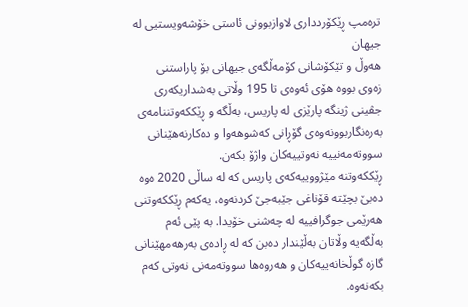ترەمپ ڕێکۆردداری لاوازبوونی ئاستی خۆشەویستیی لە جیهان
هەوڵ و تێکۆشانی کۆمەڵگەی جیهانی بۆ پاراستنی زەوی بووە هۆی ئەوەی تا 195 وڵاتی بەشداریکەری جڤینی ژینگە پارێزی لە پاریس، بەڵگە و ڕێککەوتننامەی بەرەنگاربوونەوەی گۆڕانی کەشوهەوا و دەکارنەهێنانی سووتەمەنییە نەوتییەکان واژۆ بکەن.
ڕێککەوتنە مێژووییەکەی پاریس کە لە ساڵی 2020 ەوە دەبێ بچێتە قۆناغی جێبەجێ کردنەوە، یەکەم ڕێککەوتنی هەرێمی جوگرافییە لە چەشنی خۆیدا. بە پێی ئەم بەڵگەیە وڵاتان بەڵێندار دەبن کە لە ڕادەی بەرهەمهێنانی گازە گوڵخانەییەکان و هەروەها سووتەمەنی نەوتی کەم بکەنەوە.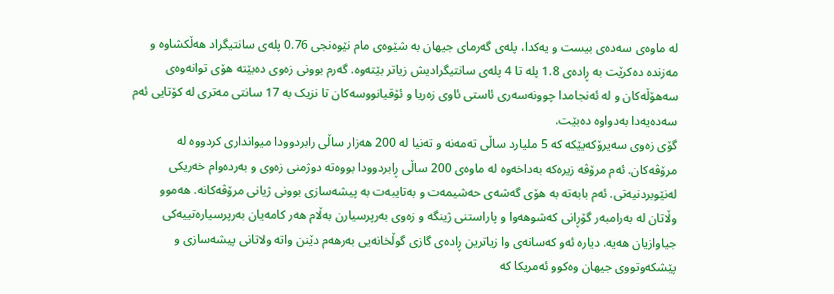لە ماوەی سەدەی بیست و یەکدا، پلەی گەرمای جیهان بە شێوەی مام نێوەنجی 0.76 پلەی سانتیگراد هەڵکشاوە و مەزندە دەکرێت بە ڕادەی 1.8 پلە تا 4 پلەی سانتیگرادیش زیاتر بێتەوە. گەرم بوونی زەوی دەبێتە هۆی توانەوەی سەهۆڵەکان و لە ئەنجامدا چوونەسەری ئاستی ئاوی زەریا و ئۆقیانووسەکان تا نزیک بە 17 سانتی مەتری لە کۆتایی ئەم سەدەیەدا بەدواوە دەبێت.
گۆی زەوی سەیرۆکەیێکە کە 5 ملیارد ساڵی تەمەنە و تەنیا لە 200 هەزار ساڵی رابردوودا میوانداری کردووە لە مرۆڤەکان. ئەم مرۆڤە زیرەکە بەداخەوە لە ماوەی 200 ساڵی ڕابردوودا بووەتە دوژمنی زەوی و بەردەوام خەریکی لەنێوبردنیەتی. ئەم بابەتە بە هۆی گەشەی حەشیمەت و بەتایبەت بە پیشەسازی بوونی ژیانی مرۆڤەکانە. هەموو وڵاتان لە بەرامبەر گۆڕانی کەشوهەوا و پاراستنی ژینگە و زەوی بەرپرسیارن بەڵام هەر کامەیان بەرپرسیارەتییەکی جیاوازیان هەیە. دیارە ئەو کەسانەی وا زیاترین ڕادەی گازی گوڵخانەیی بەرهەم دێنن واتە ولاتانی پیشەسازی و پێشکەوتووی جیهان وەکوو ئەمریکا کە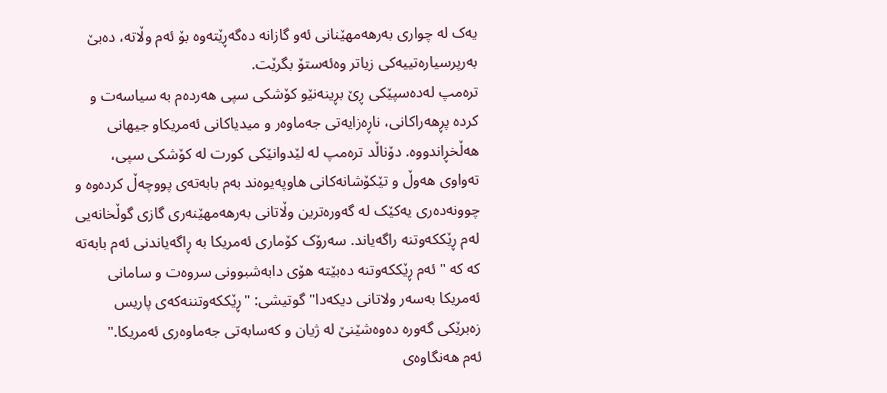یەک لە چواری بەرهەمهێنانی ئەو گازانە دەگەڕێتەوە بۆ ئەم وڵاتە، دەبێ بەرپرسیارەتییەکی زیاتر وەئەستۆ بگرێت.
ترەمپ لەدەسپێکی ڕێ بڕینەنێو کۆشکی سپی هەردەم بە سیاسەت و کردە پڕهەراکانی، ناڕەزایەتی جەماوەر و میدیاکانی ئەمریکاو جیهانی هەڵخڕاندووە. دۆناڵد ترەمپ لە لێدوانێکی کورت لە کۆشکی سپی، تەواوی هەوڵ و تێکۆشانەکانی هاوپەیوەند بەم بابەتەی پووچەڵ کردەوە و چوونەدەری یەکێک لە گەورەترین وڵاتانی بەرهەمهێنەری گازی گوڵخانەیی لەم ڕێککەوتنە راگەیاند. سەرۆک کۆماری ئەمریکا بە ڕاگەیاندنی ئەم بابەتە کە کە "ئەم ڕێککەوتنە دەبێتە هۆی دابەشبوونی سروەت و سامانی ئەمریکا بەسەر ولاتانی دیکەدا" گوتیشی: "ڕێککەوتننەکەی پاریس زەبرێکی گەورە دەوەشێنێ لە ژیان و کەسابەتی جەماوەری ئەمریکا."
ئەم هەنگاوەی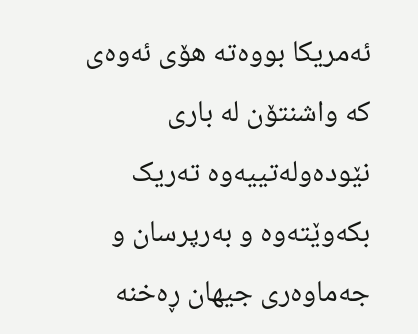ئەمریکا بووەتە هۆی ئەوەی کە واشنتۆن لە باری نێودەولەتییەوە تەریک بکەوێتەوە و بەرپرسان و جەماوەری جیهان ڕەخنە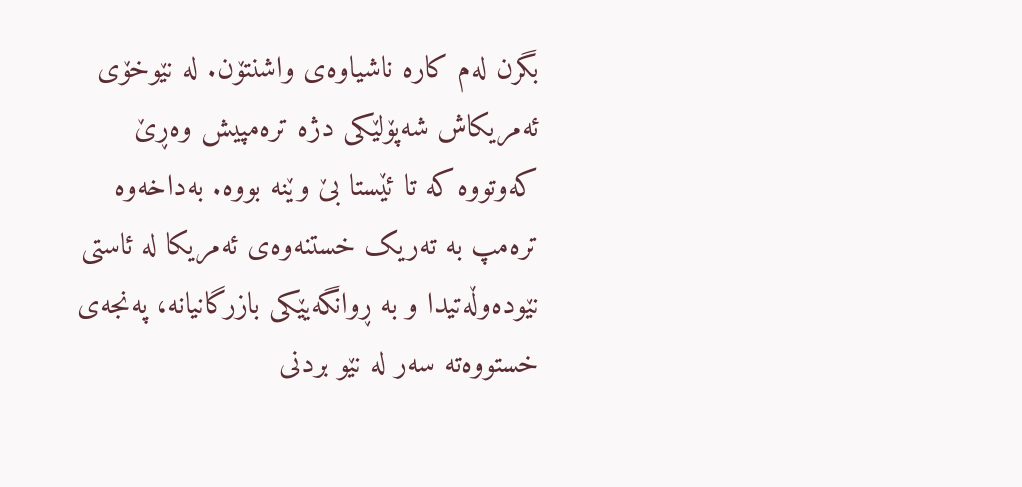بگرن لەم کارە ناشیاوەی واشنتۆن. لە نێوخۆی ئەمریکاش شەپۆلێکی دژە ترەمپیش وەڕێ کەوتووە کە تا ئێستا بێ وێنە بووە. بەداخەوە ترەمپ بە تەریک خستنەوەی ئەمریکا لە ئاستی نێودەوڵەتیدا و بە ڕوانگەیێکی بازرگانیانە، پەنجەی خستووەتە سەر لە نێو بردنی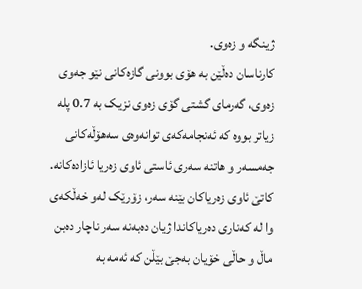ژینگە و زەوی.
کارناسان دەڵێن بە هۆی بوونی گازەکانی نێو جەوی زەوی، گەرمای گشتی گۆی زەوی نزیک بە 0.7 پلە زیاتر بووە کە ئەنجامەکەی توانەوەی سەهۆڵەکانی جەمسەر و هاتنە سەری ئاستی ئاوی زەریا ئازادەکانە. کاتێ ئاوی زەریاکان بێنە سەر، زۆرێک لەو خەڵکەی وا لە کەناری دەریاکاندا ژیان دەبەنە سەر ناچار دەبن ماڵ و حاڵی خۆیان بەجێ بێڵن کە ئەمە بە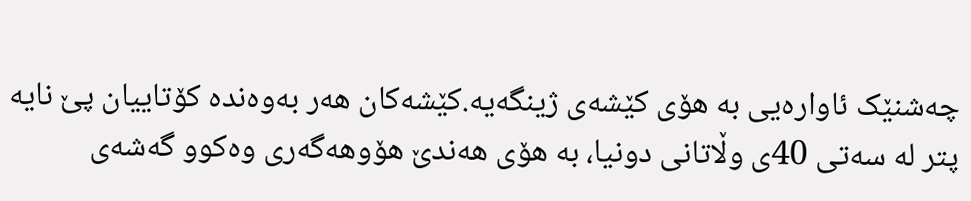چەشنێک ئاوارەیی بە هۆی کێشەی ژینگەیە.کێشەکان هەر بەوەندە کۆتاییان پێ نایە
پتر لە سەتی 40ی وڵاتانی دونیا، بە هۆی هەندێ هۆوهەگەری وەکوو گەشەی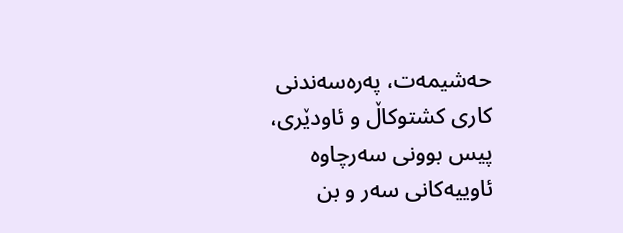حەشیمەت، پەرەسەندنی کاری کشتوکاڵ و ئاودێری، پیس بوونی سەرچاوە ئاوییەکانی سەر و بن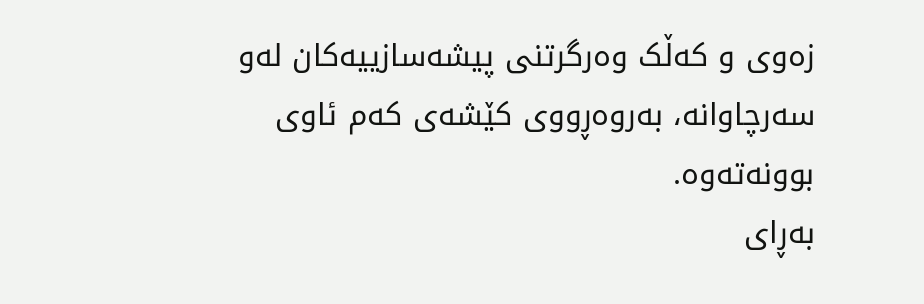زەوی و کەڵک وەرگرتنی پیشەسازییەکان لەو سەرچاوانە، بەروەڕووی کێشەی کەم ئاوی بوونەتەوە.
بەڕای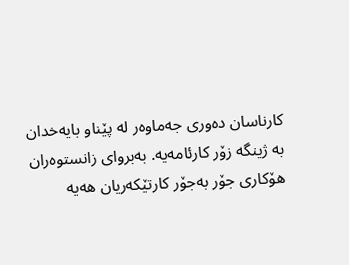کارناسان دەوری جەماوەر لە پێناو بایەخدان بە ژینگە زۆر کارئامەیە. بەبروای زانستوەران هۆکاری جۆر بەجۆر کارتێکەریان هەیە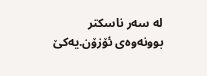لە سەر ناسکتر بوونەوەی ئۆزۆن.یەکێ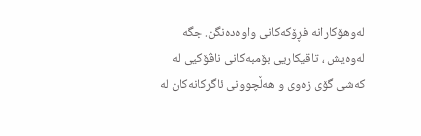لەوهۆکارانە فڕۆکەکانی واوەدەنگن. جگە لەوەیش ، تاقیکاریی بۆمبەکانی ناڤۆکیی لە کەشی گۆی زەوی و هەڵچوونی ئاگرکانەکان لە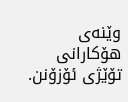وێنەی هۆکارانی تۆێژی ئۆزۆنن.